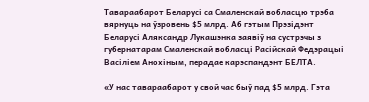Тавараабарот Беларусі са Смаленскай вобласцю трэба вярнуць на ўзровень $5 млрд. Аб гэтым Прэзідэнт Беларусі Аляксандр Лукашэнка заявіў на сустрэчы з губернатарам Смаленскай вобласці Расійскай Федэрацыі Васіліем Анохіным, перадае карэспандэнт БЕЛТА.

«У нас тавараабарот у свой час быў пад $5 млрд. Гэта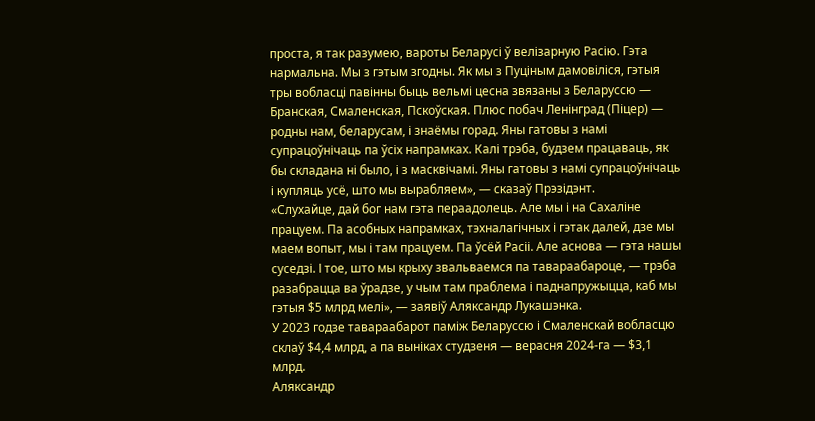проста, я так разумею, вароты Беларусі ў велізарную Расію. Гэта нармальна. Мы з гэтым згодны. Як мы з Пуціным дамовіліся, гэтыя тры вобласці павінны быць вельмі цесна звязаны з Беларуссю — Бранская, Смаленская, Пскоўская. Плюс побач Ленінград (Піцер) — родны нам, беларусам, і знаёмы горад. Яны гатовы з намі супрацоўнічаць па ўсіх напрамках. Калі трэба, будзем працаваць, як бы складана ні было, і з масквічамі. Яны гатовы з намі супрацоўнічаць і купляць усё, што мы вырабляем», — сказаў Прэзідэнт.
«Слухайце, дай бог нам гэта пераадолець. Але мы і на Сахаліне працуем. Па асобных напрамках, тэхналагічных і гэтак далей, дзе мы маем вопыт, мы і там працуем. Па ўсёй Расіі. Але аснова — гэта нашы суседзі. І тое, што мы крыху звальваемся па тавараабароце, — трэба разабрацца ва ўрадзе, у чым там праблема і паднапружыцца, каб мы гэтыя $5 млрд мелі», — заявіў Аляксандр Лукашэнка.
У 2023 годзе тавараабарот паміж Беларуссю і Смаленскай вобласцю склаў $4,4 млрд, а па выніках студзеня — верасня 2024-га — $3,1 млрд.
Аляксандр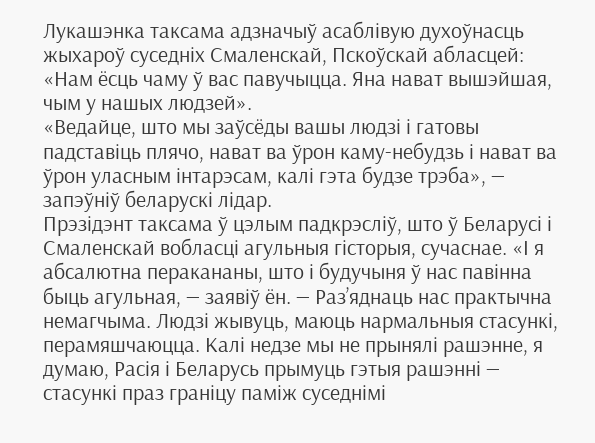Лукашэнка таксама адзначыў асаблівую духоўнасць жыхароў суседніх Смаленскай, Пскоўскай абласцей: «Нам ёсць чаму ў вас павучыцца. Яна нават вышэйшая, чым у нашых людзей».
«Ведайце, што мы заўсёды вашы людзі і гатовы падставіць плячо, нават ва ўрон каму-небудзь і нават ва ўрон уласным інтарэсам, калі гэта будзе трэба», — запэўніў беларускі лідар.
Прэзідэнт таксама ў цэлым падкрэсліў, што ў Беларусі і Смаленскай вобласці агульныя гісторыя, сучаснае. «І я абсалютна перакананы, што і будучыня ў нас павінна быць агульная, — заявіў ён. — Раз’яднаць нас практычна немагчыма. Людзі жывуць, маюць нармальныя стасункі, перамяшчаюцца. Калі недзе мы не прынялі рашэнне, я думаю, Расія і Беларусь прымуць гэтыя рашэнні — стасункі праз граніцу паміж суседнімі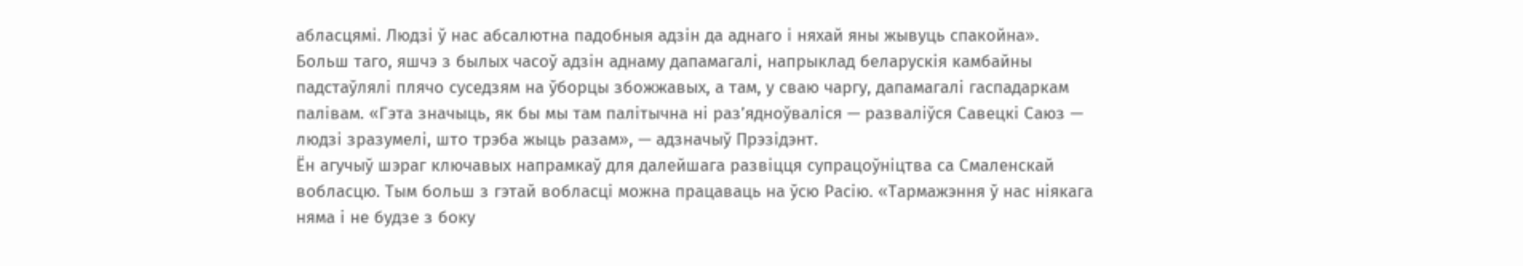абласцямі. Людзі ў нас абсалютна падобныя адзін да аднаго і няхай яны жывуць спакойна».
Больш таго, яшчэ з былых часоў адзін аднаму дапамагалі, напрыклад беларускія камбайны падстаўлялі плячо суседзям на ўборцы збожжавых, а там, у сваю чаргу, дапамагалі гаспадаркам палівам. «Гэта значыць, як бы мы там палітычна ні раз’ядноўваліся — разваліўся Савецкі Саюз — людзі зразумелі, што трэба жыць разам», — адзначыў Прэзідэнт.
Ён агучыў шэраг ключавых напрамкаў для далейшага развіцця супрацоўніцтва са Смаленскай вобласцю. Тым больш з гэтай вобласці можна працаваць на ўсю Расію. «Тармажэння ў нас ніякага няма і не будзе з боку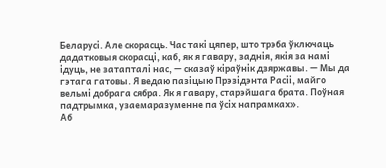Беларусі. Але скорасць. Час такі цяпер, што трэба ўключаць дадатковыя скорасці, каб, як я гавару, заднія, якія за намі ідуць, не затапталі нас, — сказаў кіраўнік дзяржавы. — Мы да гэтага гатовы. Я ведаю пазіцыю Прэзідэнта Расіі, майго вельмі добрага сябра. Як я гавару, старэйшага брата. Поўная падтрымка, узаемаразуменне па ўсіх напрамках».
Аб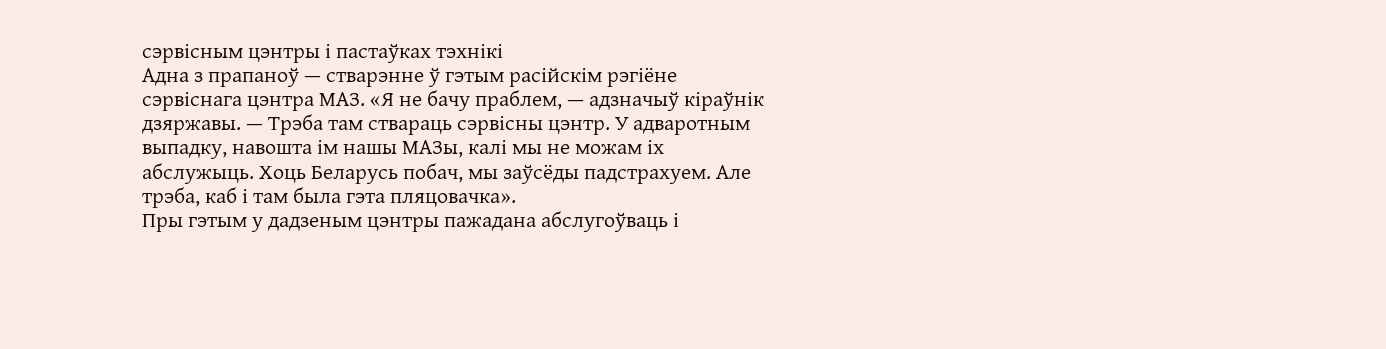сэрвісным цэнтры і пастаўках тэхнікі
Адна з прапаноў — стварэнне ў гэтым расійскім рэгіёне сэрвіснага цэнтра МАЗ. «Я не бачу праблем, — адзначыў кіраўнік дзяржавы. — Трэба там ствараць сэрвісны цэнтр. У адваротным выпадку, навошта ім нашы МАЗы, калі мы не можам іх абслужыць. Хоць Беларусь побач, мы заўсёды падстрахуем. Але трэба, каб і там была гэта пляцовачка».
Пры гэтым у дадзеным цэнтры пажадана абслугоўваць і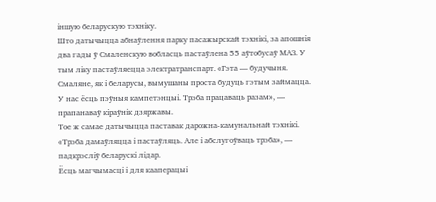іншую беларускую тэхніку.
Што датычыцца абнаўлення парку пасажырскай тэхнікі, за апошнія два гады ў Смаленскую вобласць пастаўлена 55 аўтобусаў МАЗ. У тым ліку пастаўляецца электратранспарт. «Гэта — будучыня. Смаляне, як і беларусы, вымушаны проста будуць гэтым займацца. У нас ёсць пэўныя кампетэнцыі. Трэба працаваць разам», — прапанаваў кіраўнік дзяржавы.
Тое ж самае датычыцца паставак дарожна-камунальнай тэхнікі.
«Трэба дамаўляцца і пастаўляць. Але і абслугоўваць трэба», — падкрэсліў беларускі лідар.
Ёсць магчымасці і для кааперацыі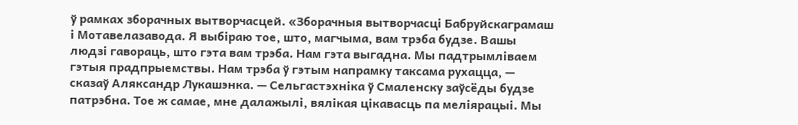ў рамках зборачных вытворчасцей. «Зборачныя вытворчасці Бабруйскаграмаш і Мотавелазавода. Я выбіраю тое, што, магчыма, вам трэба будзе. Вашы людзі гавораць, што гэта вам трэба. Нам гэта выгадна. Мы падтрымліваем гэтыя прадпрыемствы. Нам трэба ў гэтым напрамку таксама рухацца, — сказаў Аляксандр Лукашэнка. — Сельгастэхніка ў Смаленску заўсёды будзе патрэбна. Тое ж самае, мне далажылі, вялікая цікавасць па меліярацыі. Мы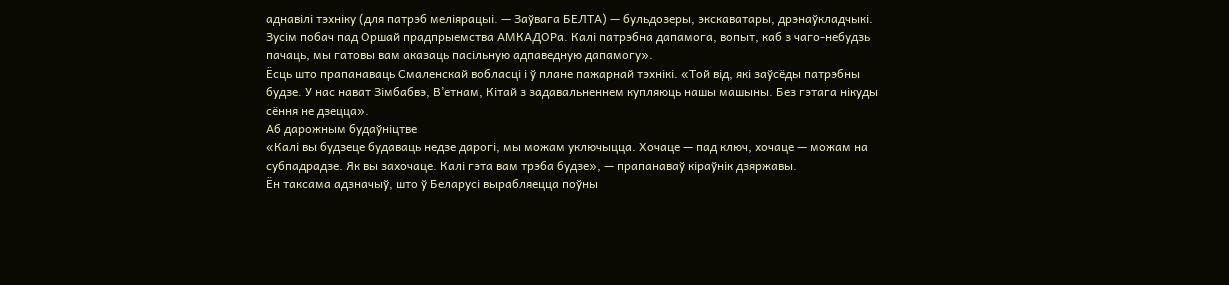аднавілі тэхніку (для патрэб меліярацыі. — Заўвага БЕЛТА) — бульдозеры, экскаватары, дрэнаўкладчыкі. Зусім побач пад Оршай прадпрыемства АМКАДОРа. Калі патрэбна дапамога, вопыт, каб з чаго-небудзь пачаць, мы гатовы вам аказаць пасільную адпаведную дапамогу».
Ёсць што прапанаваць Cмаленскай вобласці і ў плане пажарнай тэхнікі. «Той від, які заўсёды патрэбны будзе. У нас нават Зімбабвэ, В’етнам, Кітай з задавальненнем купляюць нашы машыны. Без гэтага нікуды сёння не дзецца».
Аб дарожным будаўніцтве
«Калі вы будзеце будаваць недзе дарогі, мы можам уключыцца. Хочаце — пад ключ, хочаце — можам на субпадрадзе. Як вы захочаце. Калі гэта вам трэба будзе», — прапанаваў кіраўнік дзяржавы.
Ён таксама адзначыў, што ў Беларусі вырабляецца поўны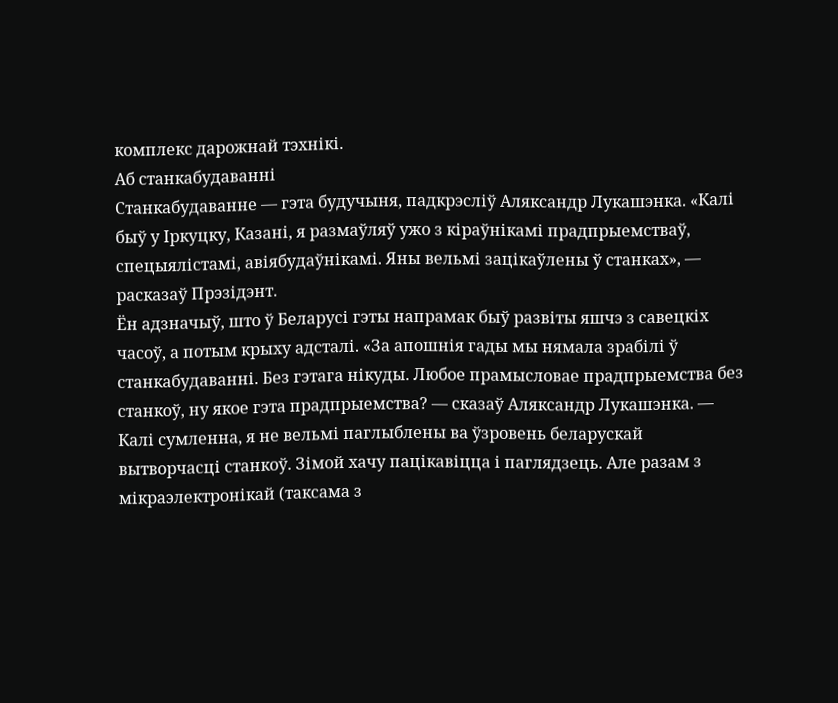комплекс дарожнай тэхнікі.
Аб станкабудаванні
Станкабудаванне — гэта будучыня, падкрэсліў Аляксандр Лукашэнка. «Калі быў у Іркуцку, Казані, я размаўляў ужо з кіраўнікамі прадпрыемстваў, спецыялістамі, авіябудаўнікамі. Яны вельмі зацікаўлены ў станках», — расказаў Прэзідэнт.
Ён адзначыў, што ў Беларусі гэты напрамак быў развіты яшчэ з савецкіх часоў, а потым крыху адсталі. «За апошнія гады мы нямала зрабілі ў станкабудаванні. Без гэтага нікуды. Любое прамысловае прадпрыемства без станкоў, ну якое гэта прадпрыемства? — сказаў Аляксандр Лукашэнка. — Калі сумленна, я не вельмі паглыблены ва ўзровень беларускай вытворчасці станкоў. Зімой хачу пацікавіцца і паглядзець. Але разам з мікраэлектронікай (таксама з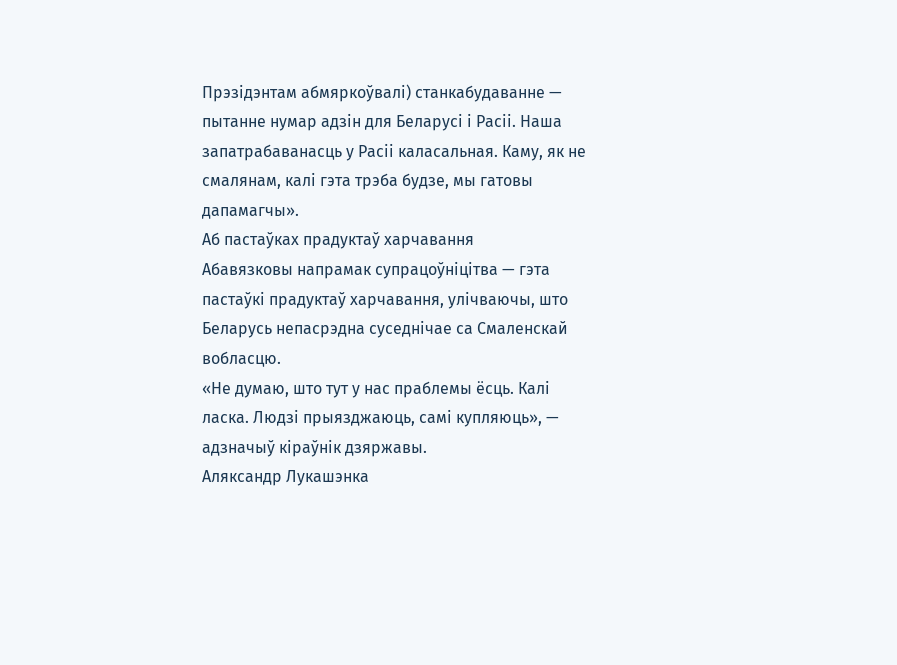Прэзідэнтам абмяркоўвалі) станкабудаванне — пытанне нумар адзін для Беларусі і Расіі. Наша запатрабаванасць у Расіі каласальная. Каму, як не смалянам, калі гэта трэба будзе, мы гатовы дапамагчы».
Аб пастаўках прадуктаў харчавання
Абавязковы напрамак супрацоўніцітва — гэта пастаўкі прадуктаў харчавання, улічваючы, што Беларусь непасрэдна суседнічае са Смаленскай вобласцю.
«Не думаю, што тут у нас праблемы ёсць. Калі ласка. Людзі прыязджаюць, самі купляюць», — адзначыў кіраўнік дзяржавы.
Аляксандр Лукашэнка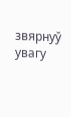звярнуў увагу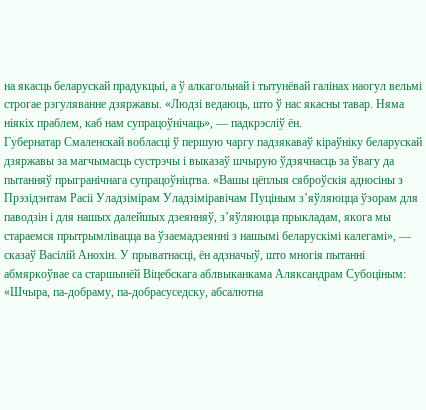на якасць беларускай прадукцыі, а ў алкагольнай і тытунёвай галінах наогул вельмі строгае рэгуляванне дзяржавы. «Людзі ведаюць, што ў нас якасны тавар. Няма ніякіх праблем, каб нам супрацоўнічаць», — падкрэсліў ён.
Губернатар Смаленскай вобласці ў першую чаргу падзякаваў кіраўніку беларускай дзяржавы за магчымасць сустрэчы і выказаў шчырую ўдзячнасць за ўвагу да пытанняў прыгранічнага супрацоўніцтва. «Вашы цёплыя сяброўскія адносіны з Прэзідэнтам Расіі Уладзімірам Уладзіміравічам Пуціным з’яўляюцца ўзорам для паводзін і для нашых далейшых дзеянняў, з’яўляюцца прыкладам, якога мы стараемся прытрымлівацца ва ўзаемадзеянні з нашымі беларускімі калегамі», — сказаў Васілій Анохін. У прыватнасці, ён адзначыў, што многія пытанні абмяркоўвае са старшынёй Віцебскага аблвыканкама Аляксандрам Субоціным: «Шчыра, па-добраму, па-добрасуседску, абсалютна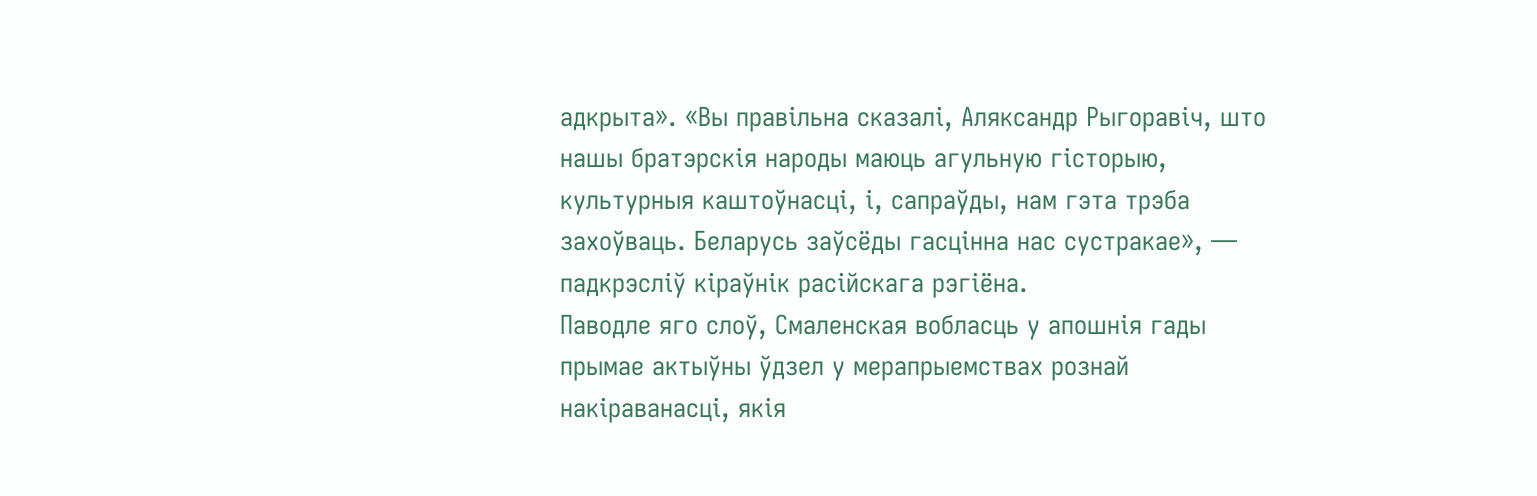адкрыта». «Вы правільна сказалі, Аляксандр Рыгоравіч, што нашы братэрскія народы маюць агульную гісторыю, культурныя каштоўнасці, і, сапраўды, нам гэта трэба захоўваць. Беларусь заўсёды гасцінна нас сустракае», — падкрэсліў кіраўнік расійскага рэгіёна.
Паводле яго слоў, Смаленская вобласць у апошнія гады прымае актыўны ўдзел у мерапрыемствах рознай накіраванасці, якія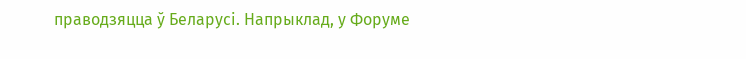праводзяцца ў Беларусі. Напрыклад, у Форуме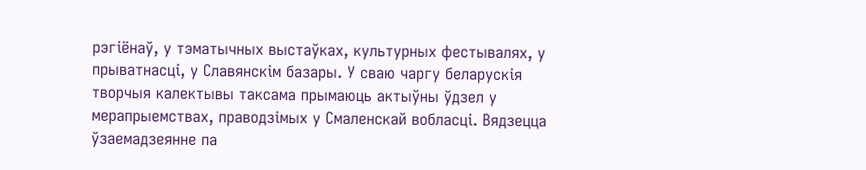рэгіёнаў, у тэматычных выстаўках, культурных фестывалях, у прыватнасці, у Славянскім базары. У сваю чаргу беларускія творчыя калектывы таксама прымаюць актыўны ўдзел у мерапрыемствах, праводзімых у Смаленскай вобласці. Вядзецца ўзаемадзеянне па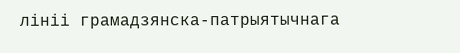лініі грамадзянска-патрыятычнага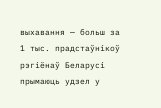выхавання — больш за 1 тыс. прадстаўнікоў рэгіёнаў Беларусі прымаюць удзел у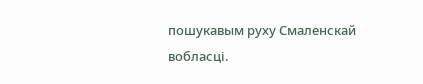пошукавым руху Смаленскай вобласці.